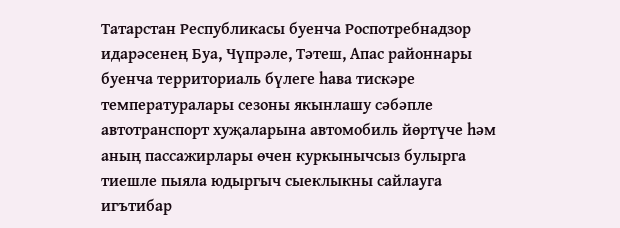Татарстан Республикасы буенча Роспотребнадзор идарәсенең Буа, Чүпрәле, Тәтеш, Апас районнары буенча территориаль бүлеге һава тискәре температуралары сезоны якынлашу сәбәпле автотранспорт хуҗаларына автомобиль йөртүче һәм аның пассажирлары өчен куркынычсыз булырга тиешле пыяла юдыргыч сыеклыкны сайлауга игътибар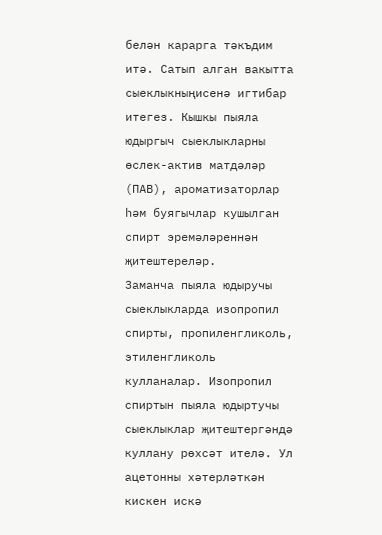белән карарга тәкъдим итә. Сатып алган вакытта сыеклыкныңисенә игтибар итегез. Кышкы пыяла юдыргыч сыеклыкларны өслек-актив матдәләр (ПАВ), ароматизаторлар һәм буягычлар кушылган спирт эремәләреннән җитештереләр.
Заманча пыяла юдыручы сыеклыкларда изопропил спирты, пропиленгликоль, этиленгликоль кулланалар. Изопропил спиртын пыяла юдыртучы сыеклыклар җитештергәндә куллану рөхсәт ителә. Ул ацетонны хәтерләткән кискен искә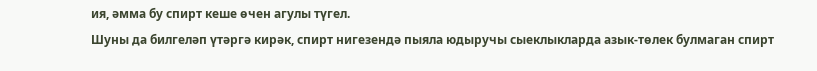ия, әмма бу спирт кеше өчен агулы түгел.
Шуны да билгеләп үтәргә кирәк, спирт нигезендә пыяла юдыручы сыеклыкларда азык-төлек булмаган спирт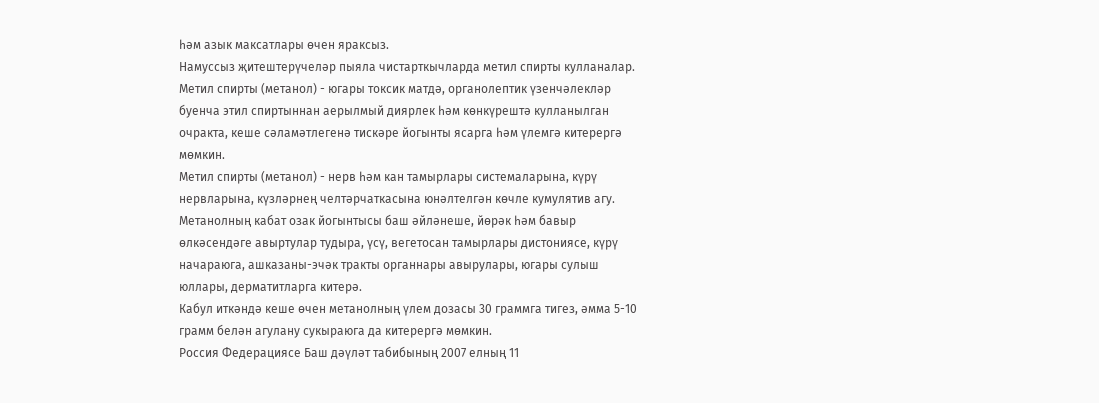һәм азык максатлары өчен яраксыз.
Намуссыз җитештерүчеләр пыяла чистарткычларда метил спирты кулланалар.
Метил спирты (метанол) - югары токсик матдә, органолептик үзенчәлекләр буенча этил спиртыннан аерылмый диярлек һәм көнкүрештә кулланылган очракта, кеше сәламәтлегенә тискәре йогынты ясарга һәм үлемгә китерергә мөмкин.
Метил спирты (метанол) - нерв һәм кан тамырлары системаларына, күрү нервларына, күзләрнең челтәрчаткасына юнәлтелгән көчле кумулятив агу.
Метанолның кабат озак йогынтысы баш әйләнеше, йөрәк һәм бавыр өлкәсендәге авыртулар тудыра, үсү, вегетосан тамырлары дистониясе, күрү начараюга, ашказаны-эчәк тракты органнары авырулары, югары сулыш юллары, дерматитларга китерә.
Кабул иткәндә кеше өчен метанолның үлем дозасы 30 граммга тигез, әмма 5-10 грамм белән агулану сукыраюга да китерергә мөмкин.
Россия Федерациясе Баш дәүләт табибының 2007 елның 11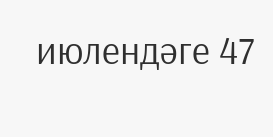июлендәге 47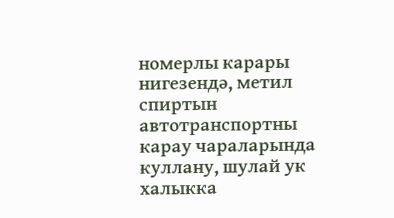номерлы карары нигезендә, метил спиртын автотранспортны карау чараларында куллану, шулай ук халыкка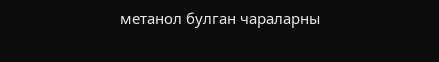метанол булган чараларны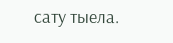сату тыела.